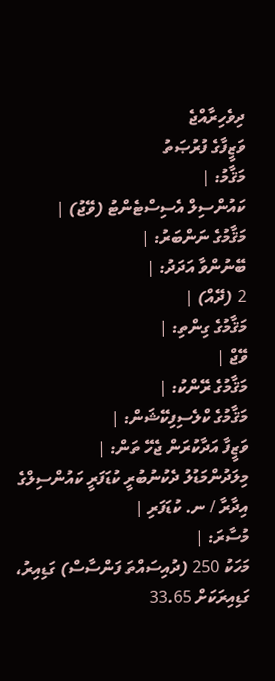ދިވެހިރާއްޖެ
ވަޒީފާގެ ފުރުޞަތު
މަޤާމު: |
ކައުންސިލް އެސިސްޓެންޓު (ވޭޖު) |
މަޤާމުގެ ނަންބަރު: |
ބޭނުންވާ އަދަދު: |
2 (ދޭއް) |
މަޤާމުގެ ގިންތި: |
ވޭޖް |
މަޤާމުގެ ރޭންކު: |
މަޤާމުގެ ކްލެސިފިކޭޝަން: |
ވަޒީފާ އަދާކުރަން ޖެހޭ ތަން: |
މިލަދުންމަޑުލު ދެކުނުބުރީ ކުޑަފަރީ ކައުންސިލްގެ އިދާރާ / ނ. ކުޑަފަރި |
މުސާރަ: |
މަހަކު 250 (ދުއިސައްތަ ފަންސާސް) ގަޑިއިރު، ގަޑިއިރަކަށް 33.65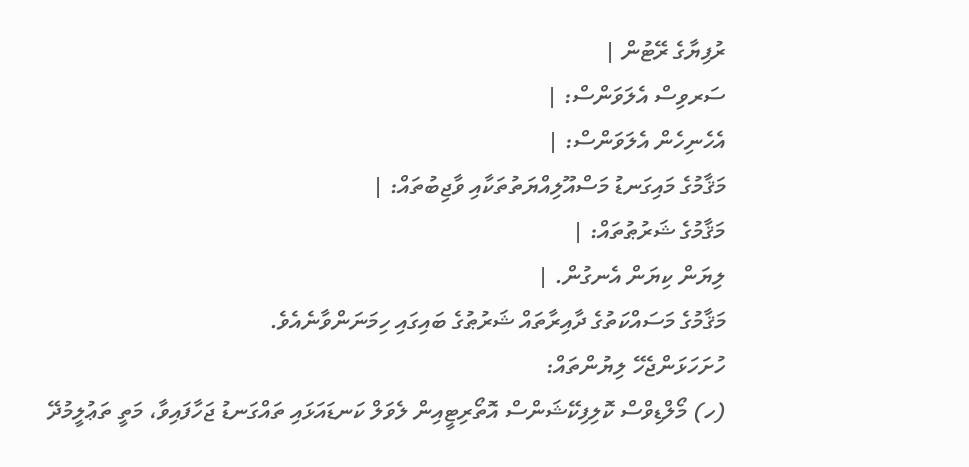ރުފިޔާގެ ރޭޓުން |
ސަރވިސް އެލަވަންސް: |
އެހެނިހެން އެލަވަންސް: |
މަޤާމުގެ މައިގަނޑު މަސްއޫލިއްޔަތުތަކާއި ވާޖިބުތައް: |
މަޤާމުގެ ޝަރުޠުތައް: |
ލިޔަން ކިޔަން އެނގުން. |
މަޤާމުގެ މަސައްކަތުގެ ދާއިރާތައް ޝަރުޠުގެ ބައިގައި ހިމަނަންވާނެއެވެ.
ހުށަހަޅަންޖެހޭ ލިޔުންތައް:
(ހ) މޯލްޑިވްސް ކޮލިފިކޭޝަންސް އޮތޯރިޓީއިން ލެވަލް ކަނޑައަޅައި ތައްގަނޑު ޖަހާފައިވާ، މަތީ ތަޢުލީމުދޭ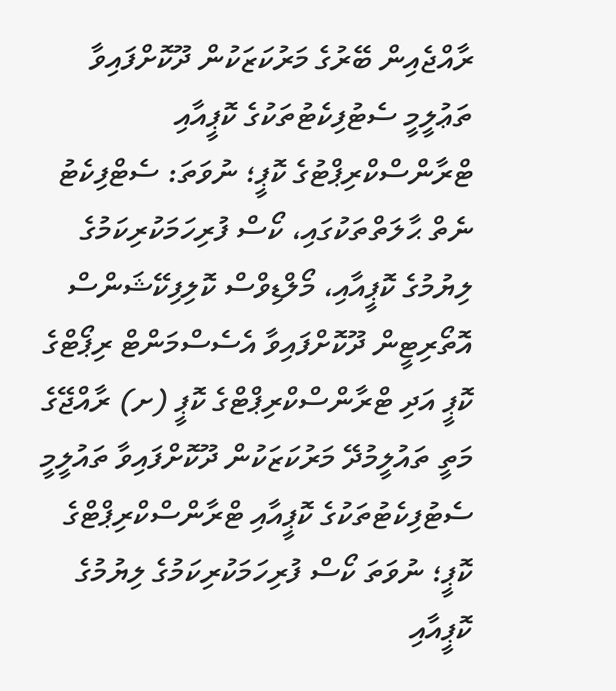ރާއްޖެއިން ބޭރުގެ މަރުކަޒަކުން ދޫކޮށްފައިވާ ތަޢުލީމީ ސެޓުފިކެޓުތަކުގެ ކޮޕީއާއި ޓްރާންސްކްރިޕްޓުގެ ކޮޕީ؛ ނުވަތަ: ސެޓްފިކެޓު ނެތް ޙާލަތްތަކުގައި، ކޯސް ފުރިހަމަކުރިކަމުގެ ލިޔުމުގެ ކޮޕީއާއި، މޯލްޑިވްސް ކޮލިފިކޭޝަންސް އޮތޯރިޓީން ދޫކޮށްފައިވާ އެސެސްމަންޓް ރިޕޯޓްގެ ކޮޕީ އަދި ޓްރާންސްކްރިޕްޓްގެ ކޮޕީ (ށ) ރާއްޖޭގެ މަތީ ތައުލީމުދޭ މަރުކަޒަކުން ދޫކޮށްފައިވާ ތައުލީމީ ސެޓުފިކެޓުތަކުގެ ކޮޕީއާއި ޓްރާންސްކްރިޕްޓްގެ ކޮޕީ؛ ނުވަތަ ކޯސް ފުރިހަމަކުރިކަމުގެ ލިޔުމުގެ ކޮޕީއާއި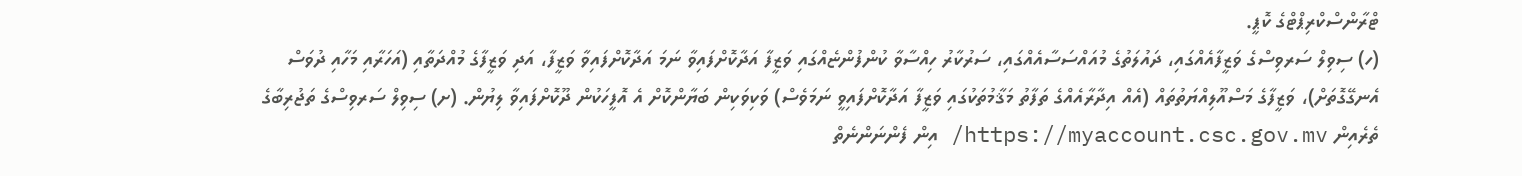ޓްރާންސްކްރިޕްޓްގެ ކޮޕީ.
(ހ) ސިވިލް ސަރވިސްގެ ވަޒީފާއެއްގައި، ދައުލަތުގެ މުއައްސަސާއެއްގައި، ސަރުކާރު ހިއްސާވާ ކުންފުންޏެއްގައި ވަޒީފާ އަދާކޮށްފައިވާ ނަމަ އަދާކޮށްފައިވާ ވަޒީފާ، އަދި ވަޒީފާގެ މުއްދަތާއި (އަހަރާއި މަހާއި ދުވަސް އެނގޭގޮތަށް)، ވަޒީފާގެ މަސްއޫލިއްޔަތުތައް (އެއް އިދާރާއެއްގެ ތަފާތު މަޤާމުތަކުގައި ވަޒީފާ އަދާކޮށްފައިވީ ނަމަވެސް) ވަކިވަކިން ބަޔާންކޮށް އެ އޮފީހަކުން ދޫކޮށްފައިވާ ލިޔުން. (ށ) ސިވިލް ސަރވިސްގެ ތަޖުރިބާގެ ތެރެއިން https://myaccount.csc.gov.mv/ އިން ފެންނަންނެތް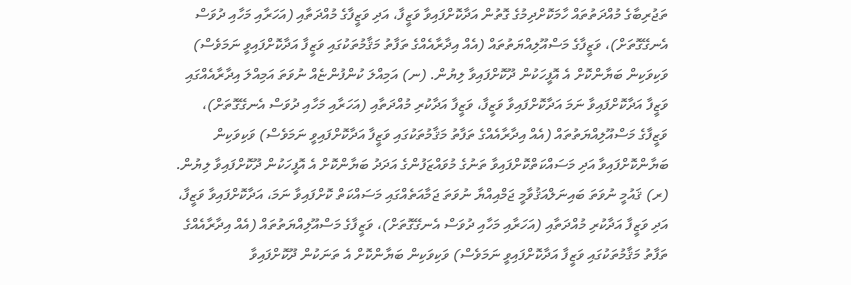ތަޖުރިބާގެ މުއްދަތުތައް ހާމަކޮށްދިމުގެ ގޮތުން އަދާކޮށްފައިވާ ވަޒީފާ، އަދި ވަޒީފާގެ މުއްދަތާއި (އަހަރާއި މަހާއި ދުވަސް އެނގޭގޮތަށް)، ވަޒީފާގެ މަސްއޫލިއްޔަތުތައް (އެއް އިދާރާއެއްގެ ތަފާތު މަޤާމުތަކުގައި ވަޒީފާ އަދާކޮށްފައިވީ ނަމަވެސް) ވަކިވަކިން ބަޔާންކޮށް އެ އޮފީހަކުން ދޫކޮށްފައިވާ ލިޔުން. (ނ) އަމިއްލަ ކުންފުންޏެއް ނުވަތަ އަމިއްލަ އިދާރާއެއްގައި ވަޒީފާ އަދާކޮށްފައިވާ ނަމަ އަދާކޮށްފައިވާ ވަޒީފާ، ވަޒީފާ އަދާކުރި މުއްދަތާއި (އަހަރާއި މަހާއި ދުވަސް އެނގޭގޮތަށް)، ވަޒީފާގެ މަސްއޫލިއްޔަތުތައް (އެއް އިދާރާއެއްގެ ތަފާތު މަޤާމުތަކުގައި ވަޒީފާ އަދާކޮށްފައިވީ ނަމަވެސް) ވަކިވަކިން ބަޔާންކޮށްފައިވާ އަދި މަސައްކަތްކޮށްފައިވާ ތަނުގެ މުވައްޒަފުންގެ އަދަދު ބަޔާންކޮށް އެ އޮފީހަކުން ދޫކޮށްފައިވާ ލިޔުން. (ރ) ޤައުމީ ނުވަތަ ބައިނަލްއަޤުވާމީ ޖަމްއިއްޔާ ނުވަތަ ޖަމާއަތެއްގައި މަސައްކަތް ކޮށްފައިވާ ނަމަ، އަދާކޮށްފައިވާ ވަޒީފާ، އަދި ވަޒީފާ އަދާކުރި މުއްދަތާއި (އަހަރާއި މަހާއި ދުވަސް އެނގޭގޮތަށް)، ވަޒީފާގެ މަސްއޫލިއްޔަތުތައް (އެއް އިދާރާއެއްގެ ތަފާތު މަޤާމުތަކުގައި ވަޒީފާ އަދާކޮށްފައިވީ ނަމަވެސް) ވަކިވަކިން ބަޔާންކޮށް އެ ތަނަކުން ދޫކޮށްފައިވާ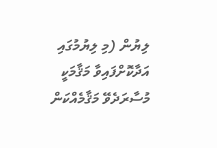ލިޔުން (މި ލިޔުމުގައި އަދާކޮށްފައިވާ މަޤާމަކީ މުސާރަދެވޭ މަޤާމެއްކަން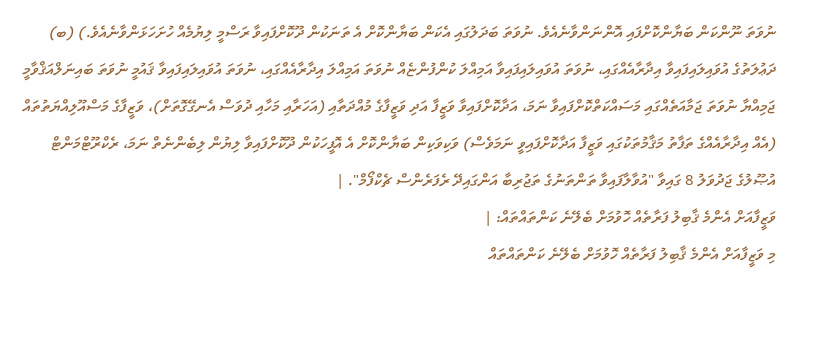ނުވަތަ ނޫންކަން ބަޔާންކޮށްފައި އޮންނަންވާނެއެވެ. ނުވަތަ ބަދަލުގައި އެކަން ބަޔާންކޮށް އެ ތަނަކުން ދޫކޮށްފައިވާ ރަސްމީ ލިޔުމެއް ހުށަހަޅަންވާނެއެވެ.) (ބ) ދަޢުލަތުގެ އުވައިލައިފައިވާ އިދާރާއެއްގައި، ނުވަތަ އުވައިލައިފައިވާ އަމިއްލަ ކުންފުންޏެއް ނުވަތަ އަމިއްލަ އިދާރާއެއްގައި، ނުވަތަ އުވައިލައިފައިވާ ޤައުމީ ނުވަތަ ބައިނަލްއަޤްވާމީ ޖަމިއްޔާ ނުވަތަ ޖަމާއަތެއްގައި މަސައްކަތްކޮށްފައިވާ ނަމަ، އަދާކޮށްފައިވާ ވަޒީފާ އަދި ވަޒީފާގެ މުއްދަތާއި (އަހަރާއި މަހާއި ދުވަސް އެނގޭގޮތަށް)، ވަޒީފާގެ މަސްއޫލިއްޔަތުތައް (އެއް އިދާރާއެއްގެ ތަފާތު މަޤާމުތަކުގައި ވަޒީފާ އަދާކޮށްފައިވީ ނަމަވެސް) ވަކިވަކިން ބަޔާންކޮށް އެ އޮފީހަކުން ދޫކޮށްފައިވާ ލިޔުން ލިބެންނެތް ނަމަ، ރެކްރޫޓްމަންޓް އުޞޫލުގެ ޖަދުވަލު 8 ގައިވާ "އުވާލާފައިވާ ތަންތަނުގެ ތަޖުރިބާ އަންގައިދޭ ރެފަރެންސް ޗެކްފޯމް". |
ވަޒީފާއަށް އެންމެ ޤާބިލު ފަރާތެއް ހޮވުމަށް ބެލޭނެ ކަންތައްތައް: |
މި ވަޒީފާއަށް އެންމެ ޤާބިލު ފަރާތެއް ހޮވުމަށް ބެލޭނެ ކަންތައްތައް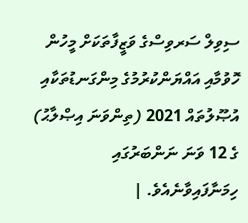ސިވިލް ސަރވިސްގެ ވަޒީފާތަކަށް މީހުން ހޮވުމާއި އައްޔަންކުރުމުގެ މިންގަނޑުތަކާއި އުޞޫލުތައް 2021 (ތިންވަނަ އިޞްލާޙު) ގެ 12 ވަނަ ނަންބަރުގައި ހިމަނާފައިވާނެއެވެ. |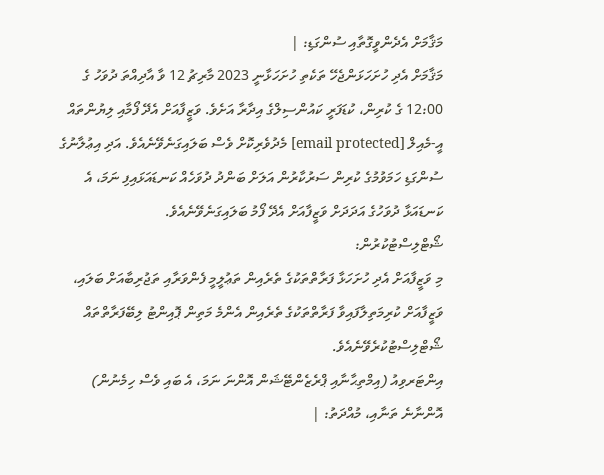މަޤާމަށް އެދެންވީގޮތާއި ސުންގަޑި: |
މަޤާމަށް އެދި ހުށަހަޅަންޖެހޭ ތަކެތި ހުށަހަޅާނީ 2023 މާރިޗު 12 ވާ އާދިއްތަ ދުވަހު ގެ 12:00 ގެ ކުރިން، ކުޑަފަރީ ކައުންސިލްގެ އިދާރާ އަށެވެ. ވަޒީފާއަށް އެދޭ ފޯމާއި ލިޔުންތައް އީ-މެއިލް [email protected] މެދުވެރިކޮށް ވެސް ބަލައިގަނެވޭނެއެވެ. އަދި އިޢުލާނުގެ ސުންގަޑި ހަމަވުމުގެ ކުރިން ސަރުކާރުން އަލަށް ބަންދު ދުވަހެއް ކަނޑައަޅައިފި ނަމަ، އެ ކަނޑައަޅާ ދުވަހުގެ އަދަދަށް ވަޒީފާއަށް އެދޭ ފޯމު ބަލައިގަނެވޭނެއެވެ.
ޝޯޓްލިސްޓުކުރުން:
މި ވަޒީފާއަށް އެދި ހުށަހަޅާ ފަރާތްތަކުގެ ތެރެއިން ތަޢުލީމީ ފެންވަރާއި ތަޖުރިބާއަށް ބަލައި، ވަޒީފާއަށް ކުރިމަތިލާފައިވާ ފަރާތްތަކުގެ ތެރެއިން އެންމެ މަތިން ޕޮއިންޓު ލިބޭފަރާތްތައް ޝޯޓްލިސްޓުކުރެވޭނެއެވެ.
އިންޓަރވިއު (އިމްތިޙާނާއި ޕްރެޒެންޓޭޝަން އޮންނަ ނަމަ، އެ ބައި ވެސް ހިމެނުން) އޮންނާނެ ތަނާއި، މުއްދަތު: |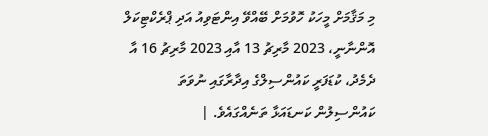މި މަޤާމަށް މީހަކު ހޮވުމަށް ބޭއްވޭ އިންޓަވިއު އަދި ޕްރެކްޓިކަލް އޮންނާނީ، 2023 މާރިޗު 13 އާއި 2023 މާރިޗު 16 އާ ދެމެދު، ކުޑަފަރީ ކައުންސިލްގެ އިދާރާގައި ނުވަތަ ކައުންސިލުން ކަނޑައަޅާ ތަނެއްގައެވެ. |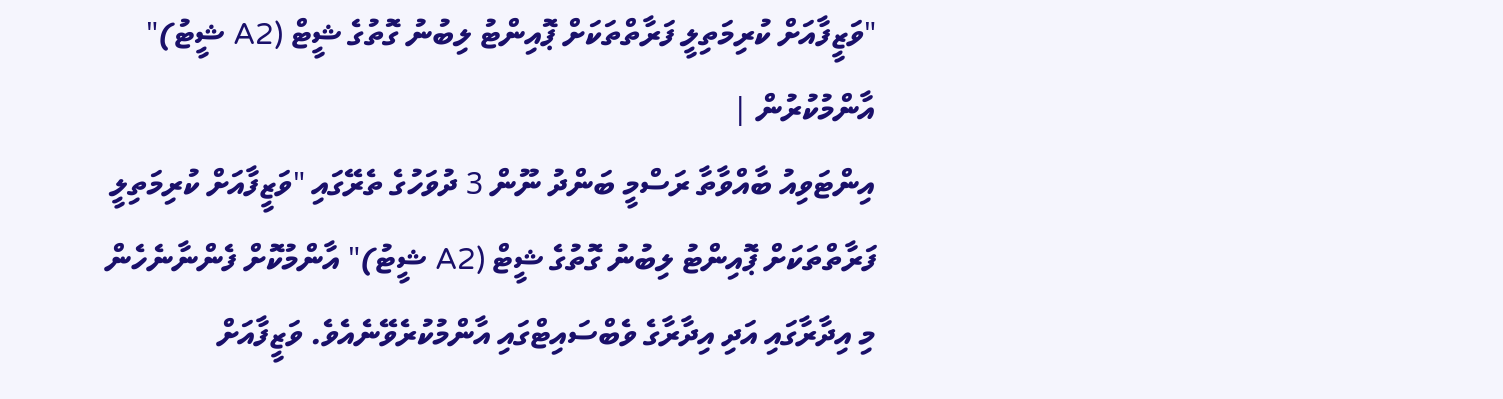"ވަޒީފާއަށް ކުރިމަތިލީ ފަރާތްތަކަށް ޕޮއިންޓު ލިބުނު ގޮތުގެ ޝީޓް (A2 ޝީޓު)" އާންމުކުރުން |
އިންޓަވިއު ބާއްވާތާ ރަސްމީ ބަންދު ނޫން 3 ދުވަހުގެ ތެރޭގައި "ވަޒީފާއަށް ކުރިމަތިލީ ފަރާތްތަކަށް ޕޮއިންޓު ލިބުނު ގޮތުގެ ޝީޓް (A2 ޝީޓު)" އާންމުކޮށް ފެންނާނެހެން މި އިދާރާގައި އަދި އިދާރާގެ ވެބްސައިޓްގައި އާންމުކުރެވޭނެއެވެ. ވަޒީފާއަށް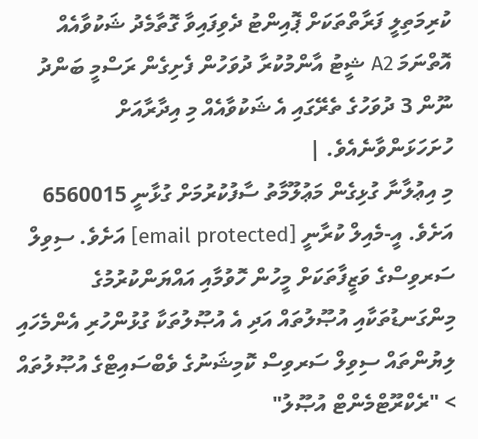ކުރިމަތިލީ ފަރާތްތަކަށް ޕޮއިންޓު ދެވިފައިވާ ގޮތާމެދު ޝަކުވާއެއް އޮތްނަމަ A2 ޝީޓު އާންމުކުރާ ދުވަހުން ފެށިގެން ރަސްމީ ބަންދު ނޫން 3 ދުވަހުގެ ތެރޭގައި އެ ޝަކުވާއެއް މި އިދާރާއަށް ހުށަހަޅަންވާނެއެވެ. |
މި އިޢުލާނާ ގުޅިގެން މަޢުލޫމާތު ސާފުކުރުމަށް ގުޅާނީ 6560015 އަށެވެ. އީ-މެއިލް ކުރާނީ [email protected] އަށެވެ. ސިވިލް ސަރވިސްގެ ވަޒީފާތަކަށް މީހުން ހޮވުމާއި އައްޔަންކުރުމުގެ މިންގަނޑުތަކާއި އުޞޫލުތައް އަދި އެ އުޞޫލުތަކާ ގުޅުންހުރި އެންމެހައި ލިޔުންތައް ސިވިލް ސަރވިސް ކޮމިޝަނުގެ ވެބްސައިޓްގެ އުޞޫލުތައް > "ރެކްރޫޓްމެންޓް އުޞޫލު"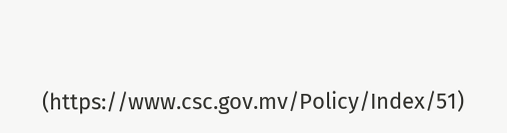(https://www.csc.gov.mv/Policy/Index/51)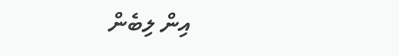އިން ލިބެން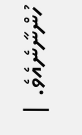ހުންނާނެއެވެ. |